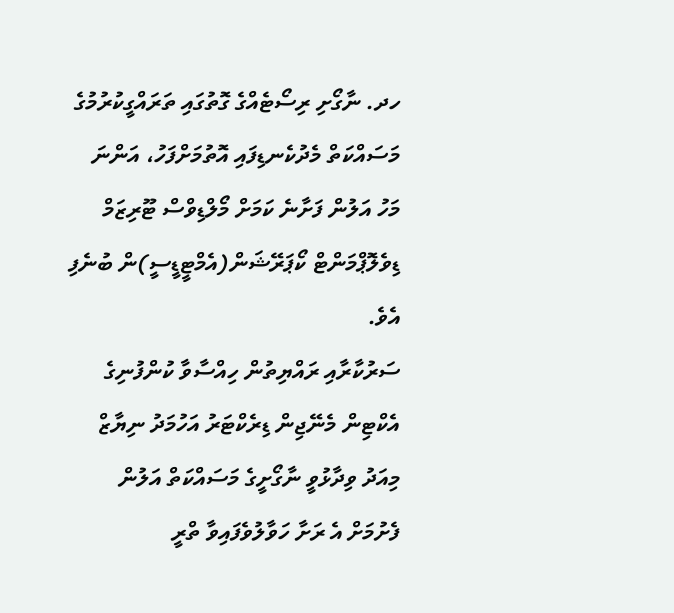ހދ. ނާގޯށި ރިސޯޓެއްގެ ގޮތުގައި ތަރައްގީކުރުމުގެ މަސައްކަތް މެދުކެނޑިފައި އޮތުމަށްފަހު، އަންނަ މަހު އަލުން ފަށާނެ ކަމަށް މޯލްޑިވްސް ޓޫރިޒަމް ޑިވެލޮޕްމަންޓް ކޯޕަރޭޝަން(އެމްޓީޑީސީ)ން ބުނެފި އެވެ.
ސަރުކާރާއި ރައްޔިތުން ހިއްސާވާ ކުންފުނިގެ އެކްޓިން މެނޭޖިން ޑިރެކްޓަރު އަހުމަދު ނިޔާޒް މިއަދު ވިދާޅުވީ ނާގޯށީގެ މަސައްކަތް އަލުން ފެށުމަށް އެ ރަށާ ހަވާލުވެފައިވާ ތްރީ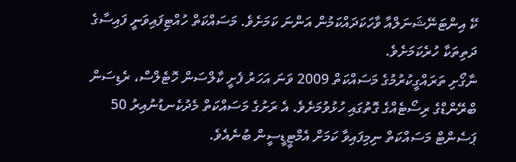ކޭ އިންޓަނޭޝަނަލްއާ ވާހަކަދައްކަމުން އަންނަ ކަމަށެވެ. މަސައްކަތް ހުއްޓިފައިވަނީ ފައިސާގެ ދަތިތަކާ ހުރެކަމަށެވެ.
ނާގޯށި ތަރައްގީކުރުމުގެ މަސައްކަތް 2009 ވަނަ އަހަރު ފެށީ ކާލްސަން ހޮޓެލްސް، ރެޑިސަން ބްރޭންޑްގެ ރިސޯޓެއްގެ ގޮތުގައި ހުޅުވުމަށެވެ. އެ ރަށުގެ މަސައްކަތް މެދުކެނޑުނުއިރު 50 ޕަސެންޓް މަސައްކަތް ނިމިފައިވާ ކަމަށް އެމްޓީޑީސީން ބުނެއެވެ.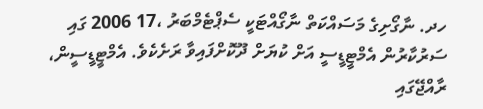ހދ. ނާގޯށިގެ މަސައްކަތް ނާގޯއްޓަކީ ސެޕްޓެމްބަރު ،17 2006 ގައި ސަރުކާރުން އެމްޓީޑީސީ އަށް ކުޔަށް ދޫކޮށްފައިވާ ރަށެކެވެ. އެމްޓީޑީސީން، ރާއްޖޭގައި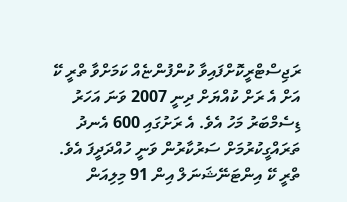ރަޖިސްޓްރީކޮށްފައިވާ ކުންފުންޏެއް ކަމަށްވާ ތްރީ ކޭ އަށް އެ ރަށް ކުއްޔަށް ދިނީ 2007 ވަނަ އަހަރު ޑިސެމްބަރު މަހު އެވެ. އެ ރަށުގައި 600 އެނދު ތަރައްގީކުރުމަށް ސަރުކާރުން ވަނީ ހުއްދަދީފަ އެވެ.
ތްރީ ކޭ އިންޓަނޭޝަނަލް އިން 91 މިލިއަން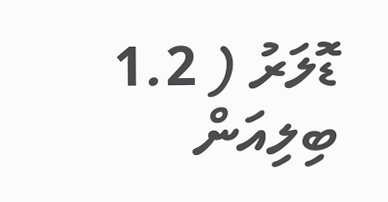ޑޮލަރު ( 1.2 ބިލިއަން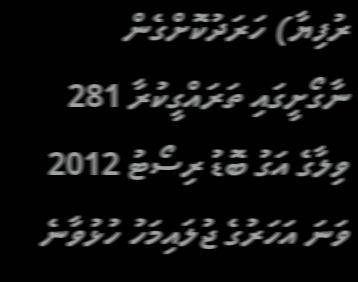ރުފިޔާ) ހަރަދުކޮށްގެން ނާގޯށީގައި ތަރައްގީކުރާ 281 ވިލާގެ އަގު ބޮޑު ރިސޯޓު 2012 ވަނަ އަހަރުގެ ޖުލައިމަހު ހުޅުވާނެ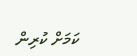ކަމަށް ކުރިން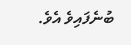ބުނެފައިވެ އެވެ.